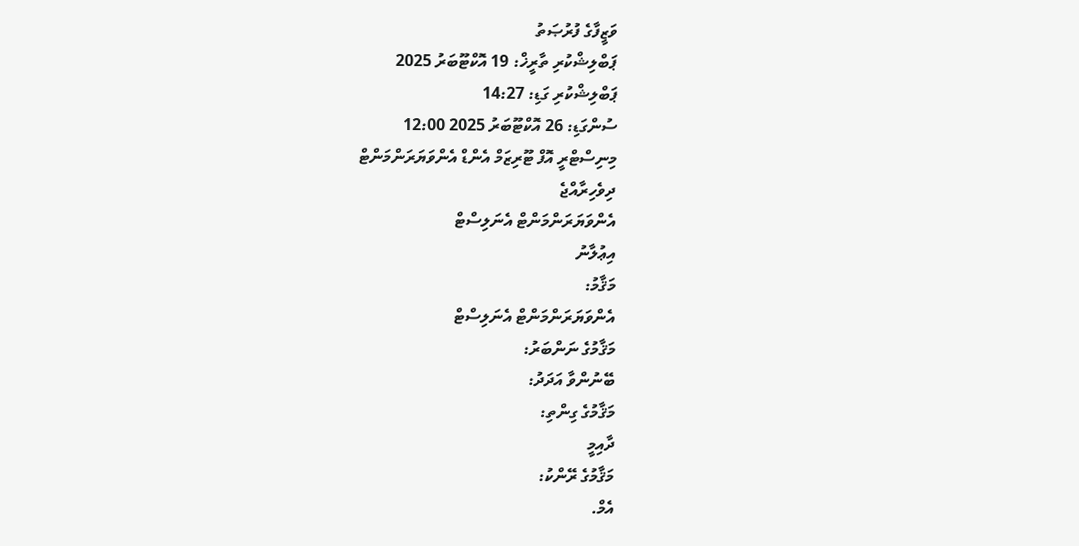ވަޒީފާގެ ފުރުޞަތު
ޕަބްލިޝްކުރި ތާރީޚް: 19 އޮކްޓޫބަރު 2025
ޕަބްލިޝްކުރި ގަޑި: 14:27
ސުންގަޑި: 26 އޮކްޓޫބަރު 2025 12:00
މިނިސްޓްރީ އޮފް ޓޫރިޒަމް އެންޑް އެންވަޔަރަންމަންޓް
ދިވެހިރާއްޖެ
އެންވަޔަރަންމަންޓް އެނަލިސްޓް
އިޢުލާނު
މަޤާމު:
އެންވަޔަރަންމަންޓް އެނަލިސްޓް
މަޤާމުގެ ނަންބަރު:
ބޭނުންވާ އަދަދު:
މަޤާމުގެ ގިންތި:
ދާއިމީ
މަޤާމުގެ ރޭންކު:
އެމް.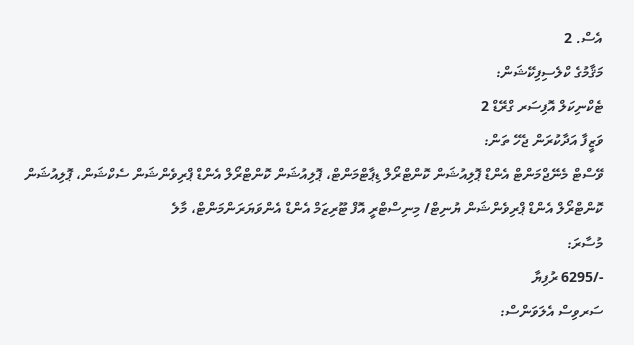އެސް. 2
މަޤާމުގެ ކްލެސިފިކޭޝަން:
ޓެކްނިކަލް އޮފިސަރ ގްރޭޑް 2
ވަޒީފާ އަދާކުރަން ޖެހޭ ތަން:
ވޭސްޓް މެނޭޖްމަންޓް އެންޑް ޕޮލިއުޝަން ކޮންޓްރޯލް ޑިޕާޓްމަންޓް، ޕޮލިއުޝަން ކޮންޓްރޯލް އެންޑް ޕްރިވެންޝަން ސެކްޝަން، ޕޮލިއުޝަން ކޮންޓްރޯލް އެންޑް ޕްރިވެންޝަން ޔުނިޓް/ މިނިސްޓްރީ އޮފް ޓޫރިޒަމް އެންޑް އެންވަޔަރަންމަންޓް، މާލެ
މުސާރަ:
-/6295 ރުފިޔާ
ސަރވިސް އެލަވަންސް: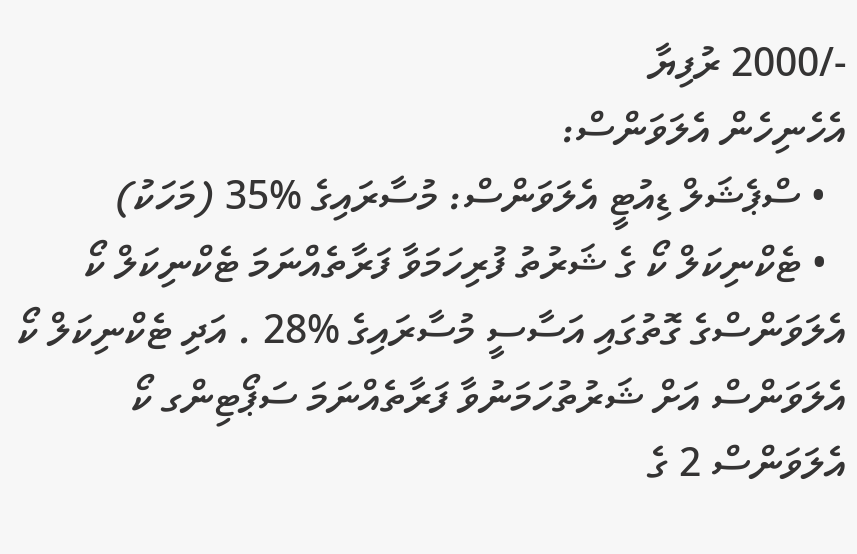-/2000 ރުފިޔާ
އެހެނިހެން އެލަވަންސް:
  • ސްޕެޝަލް ޑިއުޓީ އެލަވަންސް: މުސާރައިގެ %35 (މަހަކު)
  • ޓެކްނިކަލް ކޯ ގެ ޝަރުތު ފުރިހަމަވާ ފަރާތެއްނަމަ ޓެކްނިކަލް ކޯ އެލަވަންސްގެ ގޮތުގައި އަސާސީ މުސާރައިގެ %28 . އަދި ޓެކްނިކަލް ކޯ އެލަވަންސް އަށް ޝަރުތުހަމަނުވާ ފަރާތެއްނަމަ ސަޕޯޓިންގ ކޯ އެލަވަންސް 2 ގެ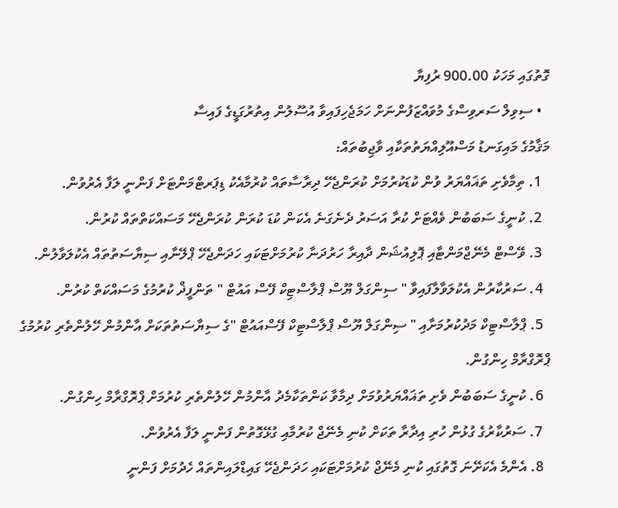ގޮތުގައި މަހަކު 900.00 ރުފިޔާ
  • ސިވިލް ސަރވިސްގެ މުވައްޒަފުންނަށް ހަމަޖެހިފައިވާ އުސޫލުން އިތުރުގަޑީގެ ފައިސާ
މަޤާމުގެ މައިގަނޑު މަސްއޫލިއްޔަތުތަކާއި ވާޖިބުތައް:
  1. ތިމާވެށި ތަޣައްޔަރު ވުން ކުޑަކުރުމަށް ކުރަންޖެހޭ ދިރާސާތައް ކުރުމާއެކު ޑިޕަރޓްމަންޓަށް ފަންނީ ލަފާ އެރުވުން.
  2. ކުނީގެ ސަބަބުން ވެއްޓަށް ކުރާ އަސަރު ދެނެގަނެ އެކަން ކުޑަ ކުރަން ކުރަންޖެހޭ މަސައްކަތްތައް ކުރުން.
  3. ވޭސްޓް މެނޭޖްމަންޓާއި ޕޮލިއުޝަން ދާއިރާ ހަރުދަނާ ކުރުމަށްޓަކައި ހަދަންޖެހޭ ޕްލޭނާއި ސިޔާސަތުތައް އެކުލަވާލުން.
  4. ސަރުކާރުން އެކުލަވާލާފައިވާ " ސިންގަލް ޔޫސް ޕްލާސްޓިކް ފޭސް އައުޓް " ތަންފީޛް ކުރުމުގެ މަސައްކަތް ކުރުން.
  5. ޕްލާސްޓިކް މަދުކުރުމަށާއި " ސިންގަލް ޔޫސް ޕްލާސްޓިކް ފޭސްއައުޓް "ގެ ސިޔާސަތުތަކަށް އާންމުން ހޭލުންތެރި ކުރުމުގެ ޕްރޮގްރާމް ހިންގުން.
  6. ކުނީގެ ސަބަބުން ވެށި ތަޣައްޔަރުވުމަށް ދިމާވާ ކަންތަކާމެދު އާންމުން ހޭލުންތެރި ކުރުމަށް ޕްރޮގްރާމް ހިންގުން.
  7. ސަރުކާރުގެ ގުޅުން ހުރި އިދާރާ ތަކަށް ކުނި މެނޭޖް ކުރުމާއި ގުޅޭގޮތުން ފަންނީ ލަފާ އެރުވުން.
  8. އެންމެ އެކަށޭނަ ގޮތުގައި ކުނި މެނޭޖް ކުރުމަށްޓަކައި ހަދަންޖެހޭ ގައިޑްލައިންތައް ހެދުމަށް ފަންނީ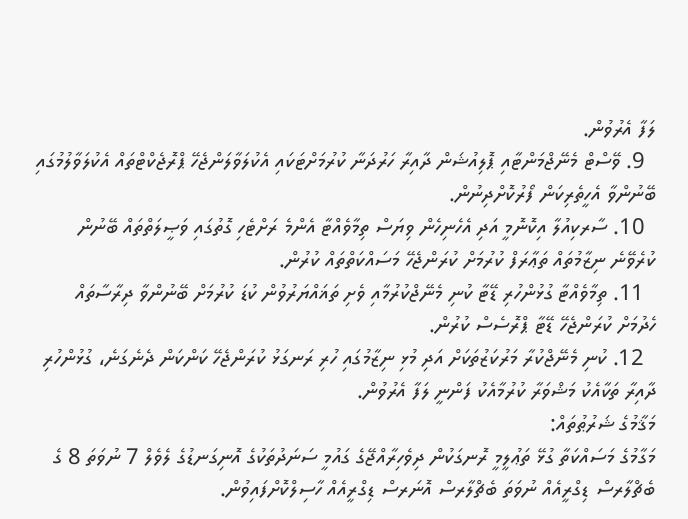ލަފާ އެރުވުން.
  9. ވޭސްޓް މެނޭޖްމަންޓާއި ޕޮލިއުޝަން ދާއިރާ ހަރުދަނާ ކުރުމަށްޓަކައި އެކުލަވާލަންޖެހޭ ޕްރޮޖެކްޓްތައް އެކުލަވާލުމުގައި ބޭނުންވާ އެހީތެރިކަން ފޯރުކޮށްދިނުން.
  10. ސާރކިއުލާ އިކޮނޮމީ އަދި އެހެނިހެން ވިޔަސް ތިމާވެއްޓާ އެންމެ ރަށްޓެހި ގޮތުގައި ވަޞީލަތްތައް ބޭނުން ކުރެވޭނެ ނިޒާމުތައް ތަޢާރަފް ކުރުމަށް ކުރަންޖެހޭ މަސައްކަތްތައް ކުރުން.
  11. ތިމާވެއްޓާ ގުޅުންހުރި ޑޭޓާ ކުނި މެނޭޖްކުރުމާއި ވެށި ތަޣައްޔަރުވުން ކުޑަ ކުރުމަށް ބޭނުންވާ ދިރާސާތައް ހެދުމަށް ކުރަންޖެހޭ ޑޭޓާ ޕްރޮސެސް ކުރުން.
  12. ކުނި މެނޭޖްކުރާ މަރުކަޒުތަކަށް އަދި މުޅި ނިޒާމުގައި ހުރި ރަނގަޅު ކުރަންޖެހޭ ކަންކަން ދެނެގަނެ، ގުޅުންހުރި ދާއިރާ ތަކާއެކު މަޝްވަރާ ކުރުމާއެކު ފަންނީ ލަފާ އެރުވުން.
މަޤާމުގެ ޝަރުޠުތައް:
މަގާމުގެ މަސައްކަތާ ގުޅޭ ތަޢުލީމީ ރޮނގަކުން ދިވެހިރާއްޖޭގެ ގައުމީ ސަނަދުތަކުގެ އޮނިގަނޑުގެ ލެވެލް 7 ނުވަތަ 8 ގެ ބެޗްލާރސް ޑިގްރީއެއް ނުވަތަ ބެޗްލާރސް އޮނަރސް ޑިގްރީއެއް ހާސިލްކޮށްފައިވުން.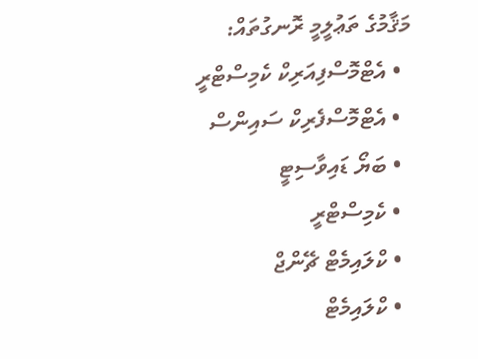މަޤާމުގެ ތަޢުލީމީ ރޮނގުތައް:
  • އެޓްމޮސްފިއަރިކް ކެމިސްޓްރީ
  • އެޓްމޮސްފެރިކް ސައިންސް
  • ބަޔޯ ޑައިވާސިޓީ
  • ކެމިސްޓްރީ
  • ކްލައިމެޓް ޗޭންޖް
  • ކްލައިމެޓް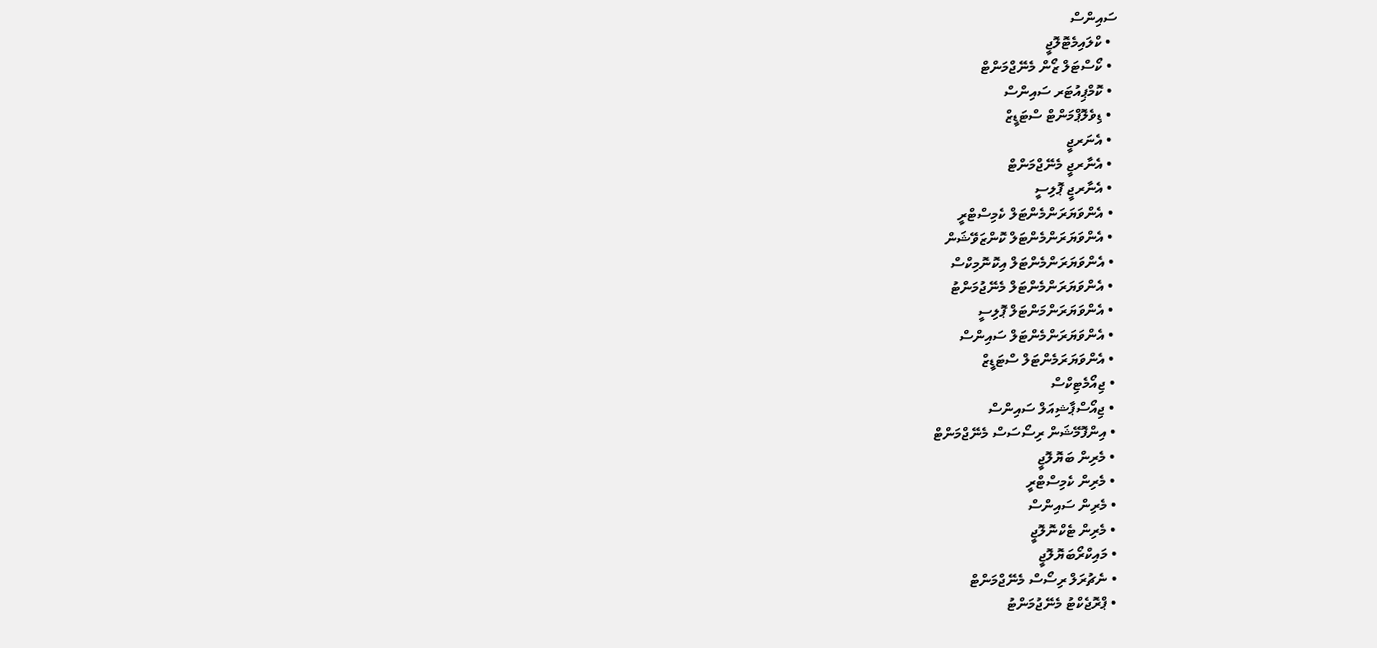ސައިންސް
  • ކްލައިމެޓޮލޮޖީ
  • ކޯސްޓަލް ޒޯން މެނޭޖްމަންޓް
  • ކޮމްޕިއުޓަރ ސައިންސް
  • ޑިވެލޮޕްމަންޓް ސްޓަޑީޒް
  • އެނަރޖީ
  • އެނާރޖީ މެނޭޖްމަންޓް
  • އެނާރޖީ ޕޮލިސީ
  • އެންވަޔަރަންމެންޓަލް ކެމިސްޓްރީ
  • އެންވަޔަރަންމެންޓަލް ކޮންޒަވޭޝަން
  • އެންވަޔަރަންމެންޓަލް އިކޮނޮމިކްސް
  • އެންވަޔަރަންމެންޓަލް މެނޭޖުމަންޓު
  • އެންވަޔަރަންމަންޓަލް ޕޮލިސީ
  • އެންވަޔަރަންމެންޓަލް ސައިންސް
  • އެންވަޔަރަމެންޓަލް ސްޓަޑީޒް
  • ޖިއޯމެޓިކްސް
  • ޖިއޯސްޕާޝިއަލް ސައިންސް
  • އިންފޮމޭޝަން ރިސޯސަސް މެނޭޖްމަންޓް
  • މެރިން ބަޔޮލޮޖީ
  • މެރިން ކެމިސްޓްރީ
  • މެރިން ސައިންސް
  • މެރިން ޓެކްނޮލޮޖީ
  • މައިކްރޯބަޔޮލޮޖީ
  • ނެޗުރަލް ރިސޯސް މެނޭޖްމަންޓް
  • ޕްރޮޖެކްޓު މެނޭޖުމަންޓު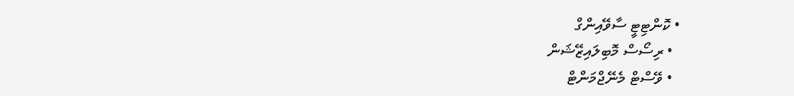• ކޮންޓިޓީ ސާވޭއިންގް
  • ރިސޯސް މޮބިލައިޒޭޝަން
  • ވޭސްޓް މެނޭޖްމަންޓް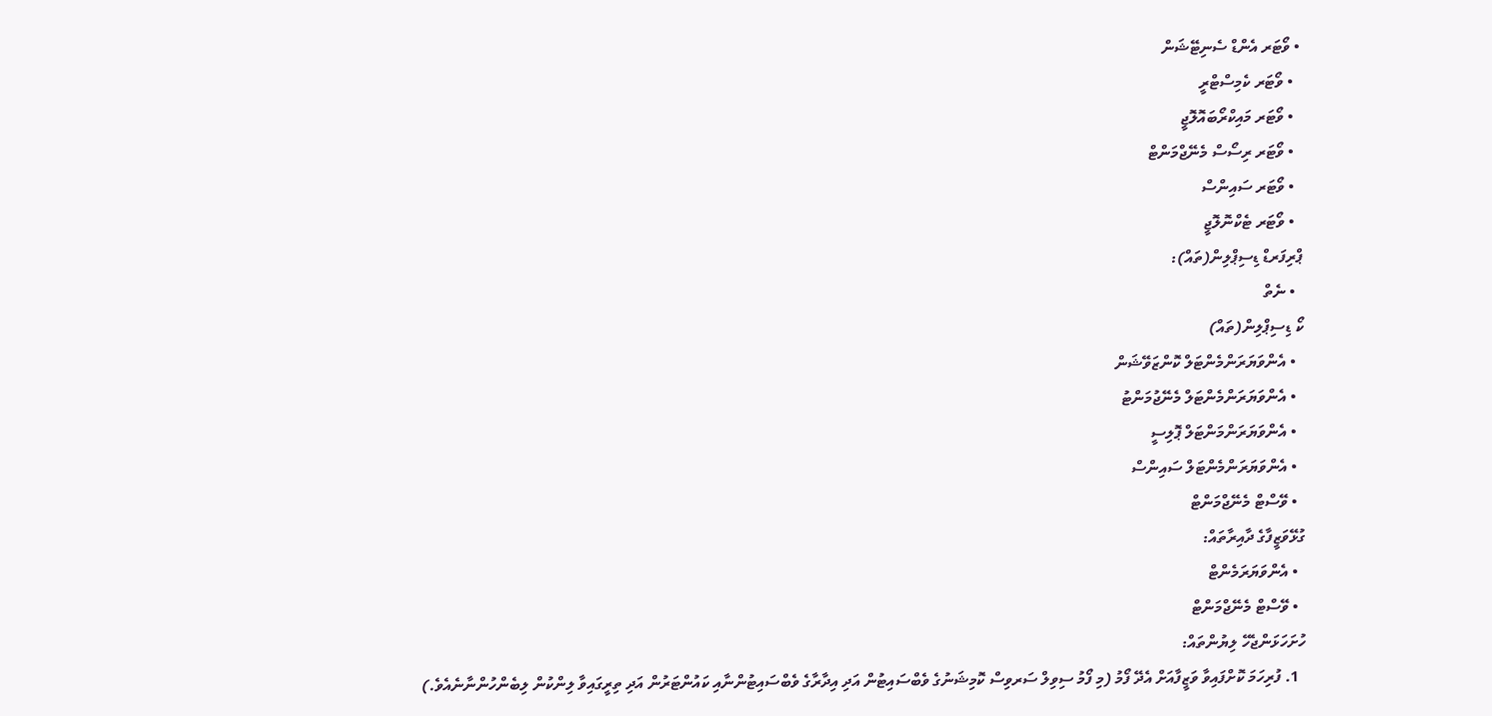• ވޯޓަރ އެންޑް ސެނިޓޭޝަން
  • ވޯޓަރ ކެމިސްޓްރީ
  • ވޯޓަރ މައިކްރޯބައޮލޮޖީ
  • ވޯޓަރ ރިސޯސް މެނޭޖްމަންޓް
  • ވޯޓަރ ސައިންސް
  • ވޯޓަރ ޓެކްނޮލޮޖީ
ޕްރިފަރޑް ޑިސިޕްލިން(ތައް):
  • ނެތް
ކޯ ޑިސިޕްލިން(ތައް)
  • އެންވަޔަރަންމެންޓަލް ކޮންޒަވޭޝަން
  • އެންވަޔަރަންމެންޓަލް މެނޭޖުމަންޓު
  • އެންވަޔަރަންމަންޓަލް ޕޮލިސީ
  • އެންވަޔަރަންމެންޓަލް ސައިންސް
  • ވޭސްޓް މެނޭޖްމަންޓް
ގުޅޭވަޒީފާގެ ދާއިރާތައް:
  • އެންވަޔަރަމެންޓް
  • ވޭސްޓް މެނޭޖްމަންޓް
ހުށަހަޅަންޖެހޭ ލިޔުންތައް:
  1. ފުރިހަމަ ކޮށްފައިވާ ވަޒީފާއަށް އެދޭ ފޯމު (މި ފޯމު ސިވިލް ސަރވިސް ކޮމިޝަނުގެ ވެބްސައިޓުން އަދި އިދާރާގެ ވެބްސައިޓުންނާއި ކައުންޓަރުން އަދި ތިރީގައިވާ ލިންކުން ލިބެންހުންނާނެއެވެ.)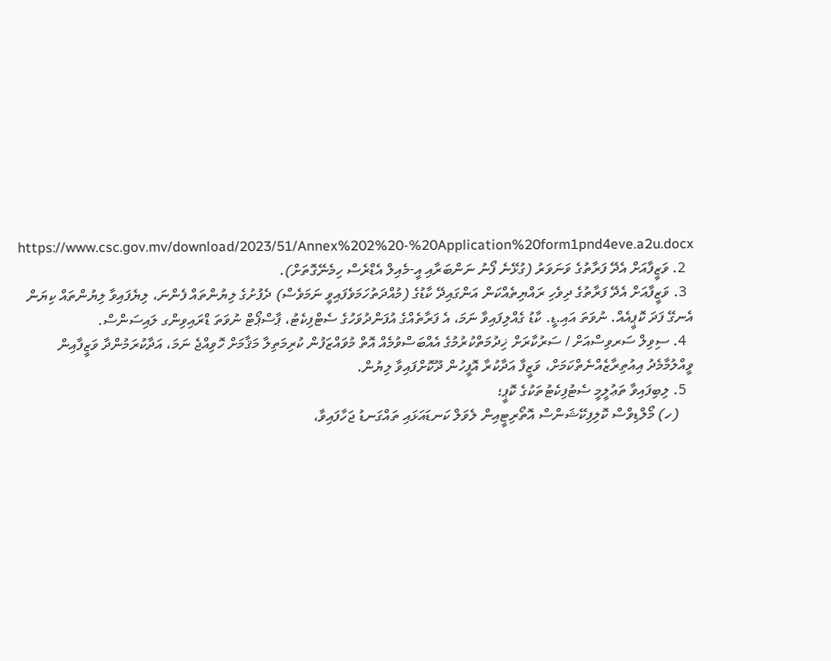https://www.csc.gov.mv/download/2023/51/Annex%202%20-%20Application%20form1pnd4eve.a2u.docx
  2. ވަޒީފާއަށް އެދޭ ފަރާތުގެ ވަނަވަރު (ގުޅޭނެ ފޯނު ނަންބަރާއި އީ-މެއިލް އެޑްރެސް ހިމެނޭގޮތަށް).
  3. ވަޒީފާއަށް އެދޭ ފަރާތުގެ ދިވެހި ރައްޔިތެއްކަން އަންގައިދޭ ކާޑުގެ (މުއްދަތުހަމަވެފައިވީ ނަމަވެސް) ދެފުށުގެ ލިޔުންތައް ފެންނަ، ލިޔެފައިވާ ލިޔުންތައް ކިޔަން އެނގޭ ފަދަ ކޮޕީއެއް. ނުވަތަ އައި.ޑީ. ކާޑު ގެއްލިފައިވާ ނަމަ، އެ ފަރާތެއްގެ އުފަންދުވަހުގެ ސެޓްފިކެޓު، ޕާސްޕޯޓް ނުވަތަ ޑްރައިވިންގ ލައިސަންސް.
  4. ސިވިލް ސަރވިސްއަށް / ސަރުކާރަށް ޚިދުމަތްކުރުމުގެ އެއްބަސްވުމެއް އޮތް މުވައްޒަފުން ކުރިމަތިލާ މަޤާމަށް ހޮވިއްޖެ ނަމަ، އަދާކުރަމުންދާ ވަޒީފާއިން ވީއްލުމާމެދު އިއުތިރާޒެއްނެތްކަމަށް، ވަޒީފާ އަދާކުރާ އޮފީހުން ދޫކޮށްފައިވާ ލިޔުން.
  5. ލިބިފައިވާ ތަޢުލީމީ ސެޓުފިކެޓުތަކުގެ ކޮޕީ؛
    (ހ) މޯލްޑިވްސް ކޮލިފިކޭޝަންސް އޮތޯރިޓީއިން ލެވަލް ކަނޑައަޅައި ތައްގަނޑު ޖަހާފައިވާ،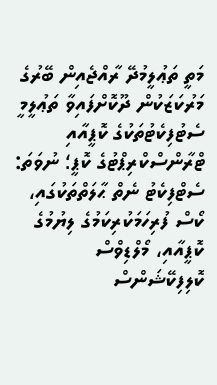މަތީ ތަޢުލީމުދޭ ރާއްޖެއިން ބޭރުގެ މަރުކަޒަކުން ދޫކޮށްފައިވާ ތަޢުލީމީ ސެޓުފިކެޓުތަކުގެ ކޮޕީއާއި ޓްރާންސްކްރިޕްޓުގެ ކޮޕީ؛ ނުވަތަ: ސެޓްފިކެޓު ނެތް ޙާލަތްތަކުގައި، ކޯސް ފުރިހަމަކުރިކަމުގެ ލިޔުމުގެ ކޮޕީއާއި، މޯލްޑިވްސް ކޮލިފިކޭޝަންސް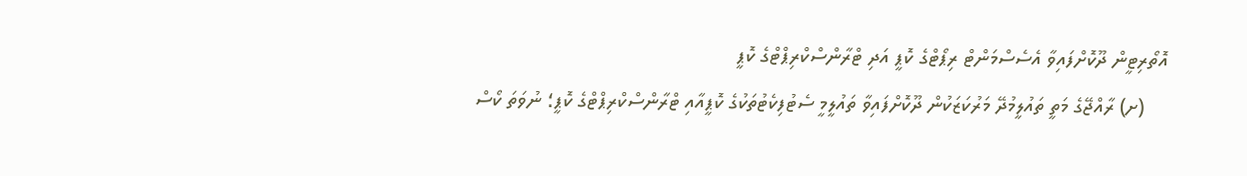އޮތޯރިޓީން ދޫކޮށްފައިވާ އެސެސްމަންޓް ރިޕޯޓްގެ ކޮޕީ އަދި ޓްރާންސްކްރިޕްޓްގެ ކޮޕީ
    (ށ) ރާއްޖޭގެ މަތީ ތައުލީމުދޭ މަރުކަޒަކުން ދޫކޮށްފައިވާ ތައުލީމީ ސެޓުފިކެޓުތަކުގެ ކޮޕީއާއި ޓްރާންސްކްރިޕްޓްގެ ކޮޕީ؛ ނުވަތަ ކޯސް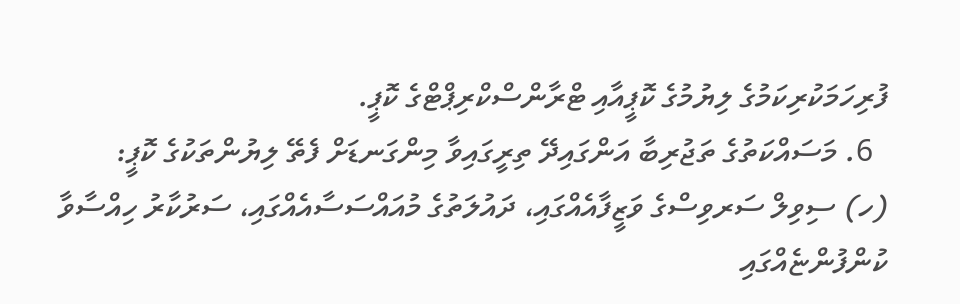ފުރިހަމަކުރިކަމުގެ ލިޔުމުގެ ކޮޕީއާއި ޓްރާންސްކްރިޕްޓްގެ ކޮޕީ.
  6. މަސައްކަތުގެ ތަޖުރިބާ އަންގައިދޭ ތިރީގައިވާ މިންގަނޑަށް ފެތޭ ލިޔުންތަކުގެ ކޮޕީ:
(ހ) ސިވިލް ސަރވިސްގެ ވަޒީފާއެއްގައި، ދައުލަތުގެ މުއައްސަސާއެއްގައި، ސަރުކާރު ހިއްސާވާ ކުންފުންޏެއްގައި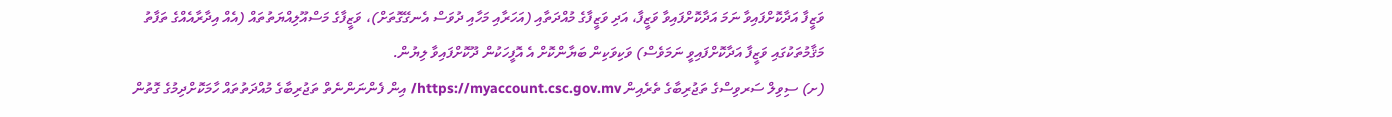ވަޒީފާ އަދާކޮށްފައިވާ ނަމަ އަދާކޮށްފައިވާ ވަޒީފާ، އަދި ވަޒީފާގެ މުއްދަތާއި (އަހަރާއި މަހާއި ދުވަސް އެނގޭގޮތަށް)، ވަޒީފާގެ މަސްއޫލިއްޔަތުތައް (އެއް އިދާރާއެއްގެ ތަފާތު މަޤާމުތަކުގައި ވަޒީފާ އަދާކޮށްފައިވީ ނަމަވެސް) ވަކިވަކިން ބަޔާންކޮށް އެ އޮފީހަކުން ދޫކޮށްފައިވާ ލިޔުން.
(ށ) ސިވިލް ސަރވިސްގެ ތަޖުރިބާގެ ތެރެއިން https://myaccount.csc.gov.mv/ އިން ފެންނަންނެތް ތަޖުރިބާގެ މުއްދަތުތައް ހާމަކޮށްދިމުގެ ގޮތުން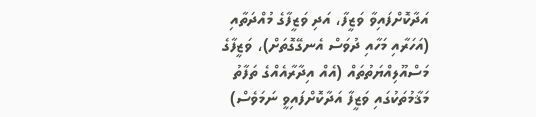އަދާކޮށްފައިވާ ވަޒީފާ، އަދި ވަޒީފާގެ މުއްދަތާއި (އަހަރާއި މަހާއި ދުވަސް އެނގޭގޮތަށް)، ވަޒީފާގެ މަސްއޫލިއްޔަތުތައް (އެއް އިދާރާއެއްގެ ތަފާތު މަޤާމުތަކުގައި ވަޒީފާ އަދާކޮށްފައިވީ ނަމަވެސް)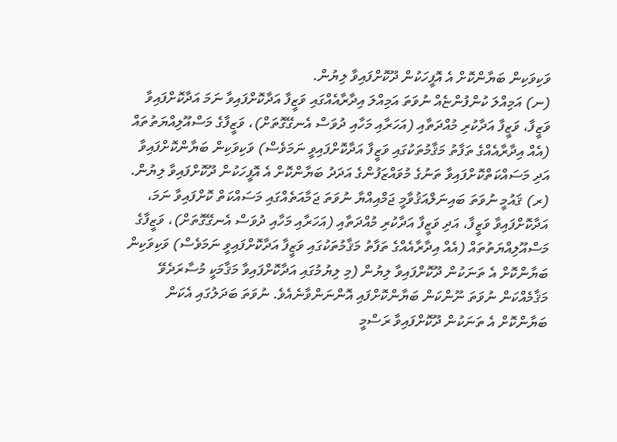ވަކިވަކިން ބަޔާންކޮށް އެ އޮފީހަކުން ދޫކޮށްފައިވާ ލިޔުން.
(ނ) އަމިއްލަ ކުންފުންޏެއް ނުވަތަ އަމިއްލަ އިދާރާއެއްގައި ވަޒީފާ އަދާކޮށްފައިވާ ނަމަ އަދާކޮށްފައިވާ ވަޒީފާ، ވަޒީފާ އަދާކުރި މުއްދަތާއި (އަހަރާއި މަހާއި ދުވަސް އެނގޭގޮތަށް)، ވަޒީފާގެ މަސްއޫލިއްޔަތުތައް (އެއް އިދާރާއެއްގެ ތަފާތު މަޤާމުތަކުގައި ވަޒީފާ އަދާކޮށްފައިވީ ނަމަވެސް) ވަކިވަކިން ބަޔާންކޮށްފައިވާ އަދި މަސައްކަތްކޮށްފައިވާ ތަނުގެ މުވައްޒަފުންގެ އަދަދު ބަޔާންކޮށް އެ އޮފީހަކުން ދޫކޮށްފައިވާ ލިޔުން.
(ރ) ޤައުމީ ނުވަތަ ބައިނަލްއަޤުވާމީ ޖަމްއިއްޔާ ނުވަތަ ޖަމާއަތެއްގައި މަސައްކަތް ކޮށްފައިވާ ނަމަ، އަދާކޮށްފައިވާ ވަޒީފާ، އަދި ވަޒީފާ އަދާކުރި މުއްދަތާއި (އަހަރާއި މަހާއި ދުވަސް އެނގޭގޮތަށް)، ވަޒީފާގެ މަސްއޫލިއްޔަތުތައް (އެއް އިދާރާއެއްގެ ތަފާތު މަޤާމުތަކުގައި ވަޒީފާ އަދާކޮށްފައިވީ ނަމަވެސް) ވަކިވަކިން ބަޔާންކޮށް އެ ތަނަކުން ދޫކޮށްފައިވާ ލިޔުން (މި ލިޔުމުގައި އަދާކޮށްފައިވާ މަޤާމަކީ މުސާރަދެވޭ މަޤާމެއްކަން ނުވަތަ ނޫންކަން ބަޔާންކޮށްފައި އޮންނަންވާނެއެވެ. ނުވަތަ ބަދަލުގައި އެކަން ބަޔާންކޮށް އެ ތަނަކުން ދޫކޮށްފައިވާ ރަސްމީ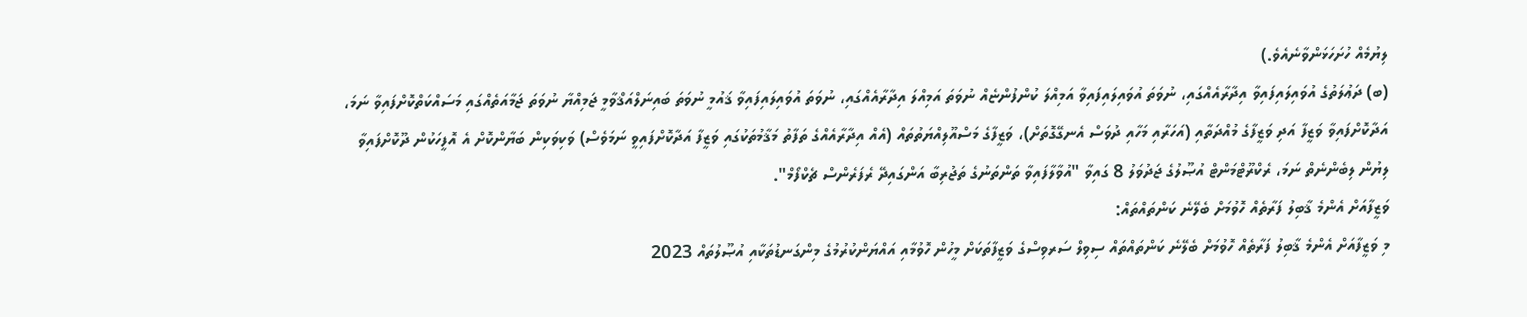ލިޔުމެއް ހުށަހަޅަންވާނެއެވެ.)
(ބ) ދަޢުލަތުގެ އުވައިލައިފައިވާ އިދާރާއެއްގައި، ނުވަތަ އުވައިލައިފައިވާ އަމިއްލަ ކުންފުންޏެއް ނުވަތަ އަމިއްލަ އިދާރާއެއްގައި، ނުވަތަ އުވައިލައިފައިވާ ޤައުމީ ނުވަތަ ބައިނަލްއަޤްވާމީ ޖަމިއްޔާ ނުވަތަ ޖަމާއަތެއްގައި މަސައްކަތްކޮށްފައިވާ ނަމަ، އަދާކޮށްފައިވާ ވަޒީފާ އަދި ވަޒީފާގެ މުއްދަތާއި (އަހަރާއި މަހާއި ދުވަސް އެނގޭގޮތަށް)، ވަޒީފާގެ މަސްއޫލިއްޔަތުތައް (އެއް އިދާރާއެއްގެ ތަފާތު މަޤާމުތަކުގައި ވަޒީފާ އަދާކޮށްފައިވީ ނަމަވެސް) ވަކިވަކިން ބަޔާންކޮށް އެ އޮފީހަކުން ދޫކޮށްފައިވާ ލިޔުން ލިބެންނެތް ނަމަ، ރެކްރޫޓްމަންޓް އުޞޫލުގެ ޖަދުވަލު 8 ގައިވާ "އުވާލާފައިވާ ތަންތަނުގެ ތަޖުރިބާ އަންގައިދޭ ރެފަރެންސް ޗެކްފޯމް".
ވަޒީފާއަށް އެންމެ ޤާބިލު ފަރާތެއް ހޮވުމަށް ބެލޭނެ ކަންތައްތައް:
މި ވަޒީފާއަށް އެންމެ ޤާބިލު ފަރާތެއް ހޮވުމަށް ބެލޭނެ ކަންތައްތައް ސިވިލް ސަރވިސްގެ ވަޒީފާތަކަށް މީހުން ހޮވުމާއި އައްޔަންކުރުމުގެ މިންގަނޑުތަކާއި އުޞޫލުތައް 2023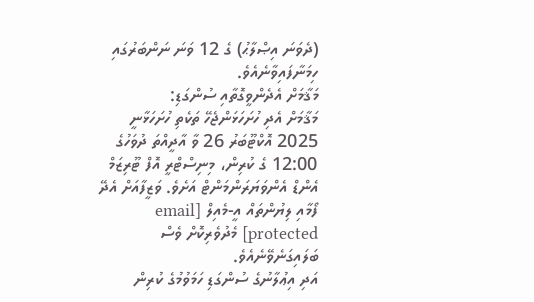(ދެވަނަ އިޞްލާޙު) ގެ 12 ވަނަ ނަންބަރުގައި ހިމަނާފައިވާނެއެވެ.
މަޤާމަށް އެދެންވީގޮތާއި ސުންގަޑި:
މަޤާމަށް އެދި ހުށަހަޅަންޖެހޭ ތަކެތި ހުށަހަޅާނީ 2025 އޮކްޓޫބަރު 26 ވާ އާދީއްތަ ދުވަހުގެ 12:00 ގެ ކުރިން، މިނިސްޓްރީ އޮފް ޓޫރިޒަމް އެންޑް އެންވަޔަރަންމަންޓް އަށެވެ. ވަޒީފާއަށް އެދޭ ފޯމާއި ލިޔުންތައް އީ-މެއިލް [email protected] މެދުވެރިކޮށް ވެސް ބަލައިގަނެވޭނެއެވެ.
އަދި އިޢުލާނުގެ ސުންގަޑި ހަމަވުމުގެ ކުރިން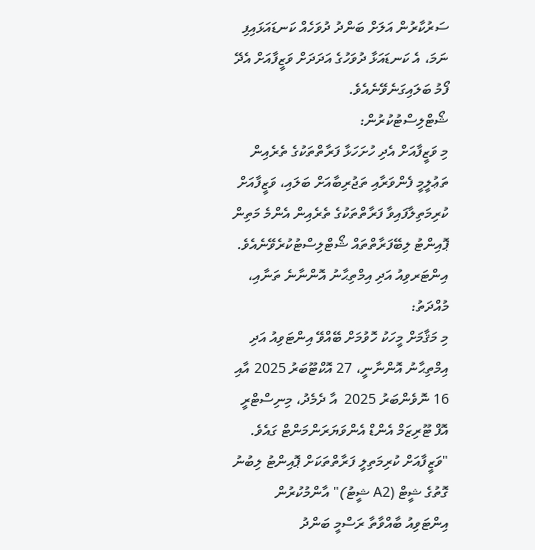ސަރުކާރުން އަލަށް ބަންދު ދުވަހެއް ކަނޑައަޅައިފި ނަމަ، އެ ކަނޑައަޅާ ދުވަހުގެ އަދަދަށް ވަޒީފާއަށް އެދޭ ފޯމު ބަލައިގަނެވޭނެއެވެ.
ޝޯޓްލިސްޓުކުރުން:
މި ވަޒީފާއަށް އެދި ހުށަހަޅާ ފަރާތްތަކުގެ ތެރެއިން ތަޢުލީމީ ފެންވަރާއި ތަޖުރިބާއަށް ބަލައި، ވަޒީފާއަށް ކުރިމަތިލާފައިވާ ފަރާތްތަކުގެ ތެރެއިން އެންމެ މަތިން ޕޮއިންޓު ލިބޭފަރާތްތައް ޝޯޓްލިސްޓުކުރެވޭނެއެވެ.
އިންޓަރވިއު އަދި އިމްތިޙާނު އޮންނާނެ ތަނާއި، މުއްދަތު:
މި މަޤާމަށް މީހަކު ހޮވުމަށް ބޭއްވޭ އިންޓަވިއު އަދި އިމްތިޙާނު އޮންނާނީ، 27 އޮކްޓޫބަރު 2025 އާއި 16 ނޮވެންބަރު 2025  އާ ދެމެދު، މިނިސްޓްރީ އޮފް ޓޫރިޒަމް އެންޑް އެންވަޔަރަންމަންޓް ގައެވެ.
"ވަޒީފާއަށް ކުރިމަތިލީ ފަރާތްތަކަށް ޕޮއިންޓު ލިބުނު ގޮތުގެ ޝީޓް (A2 ޝީޓު)" އާންމުކުރުން
އިންޓަވިއު ބާއްވާތާ ރަސްމީ ބަންދު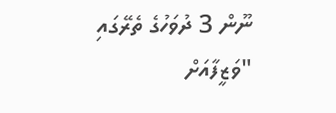ނޫން 3 ދުވަހުގެ ތެރޭގައި "ވަޒީފާއަށް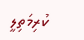ކުރިމަތިލީ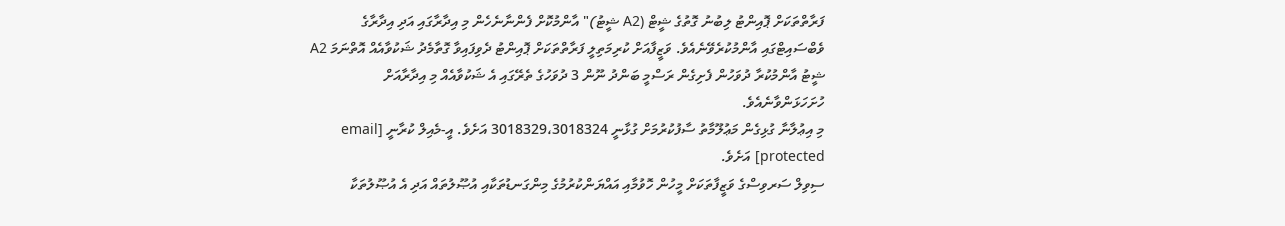ފަރާތްތަކަށް ޕޮއިންޓު ލިބުނު ގޮތުގެ ޝީޓް (A2 ޝީޓު)" އާންމުކޮށް ފެންނާނެހެން މި އިދާރާގައި އަދި އިދާރާގެ ވެބްސައިޓްގައި އާންމުކުރެވޭނެއެވެ. ވަޒީފާއަށް ކުރިމަތިލީ ފަރާތްތަކަށް ޕޮއިންޓު ދެވިފައިވާ ގޮތާމެދު ޝަކުވާއެއް އޮތްނަމަ A2 ޝީޓު އާންމުކުރާ ދުވަހުން ފެށިގެން ރަސްމީ ބަންދު ނޫން 3 ދުވަހުގެ ތެރޭގައި އެ ޝަކުވާއެއް މި އިދާރާއަށް ހުށަހަޅަންވާނެއެވެ.
މި އިޢުލާނާ ގުޅިގެން މަޢުލޫމާތު ސާފުކުރުމަށް ގުޅާނީ 3018329،3018324 އަށެވެ. އީ-މެއިލް ކުރާނީ [email protected] އަށެވެ.
ސިވިލް ސަރވިސްގެ ވަޒީފާތަކަށް މީހުން ހޮވުމާއި އައްޔަންކުރުމުގެ މިންގަނޑުތަކާއި އުޞޫލުތައް އަދި އެ އުޞޫލުތަކާ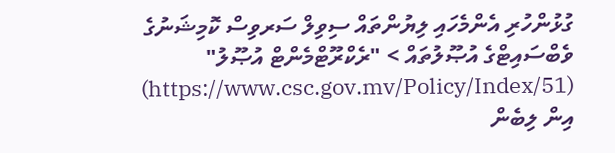ގުޅުންހުރި އެންމެހައި ލިޔުންތައް ސިވިލް ސަރވިސް ކޮމިޝަނުގެ ވެބްސައިޓްގެ އުޞޫލުތައް > "ރެކްރޫޓްމެންޓް އުޞޫލު" (https://www.csc.gov.mv/Policy/Index/51) އިން ލިބެން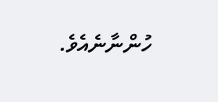ހުންނާނެއެވެ.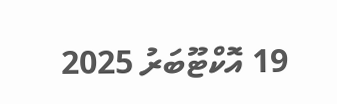19 އޮކްޓޫބަރު 2025